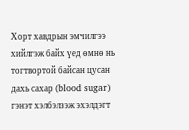Хорт хавдрын эмчилгээ хийлгэж байх үед өмнө нь тогтвортой байсан цусан дахь сахар (blood sugar) гэнэт хэлбэлзэж эхэлдэгт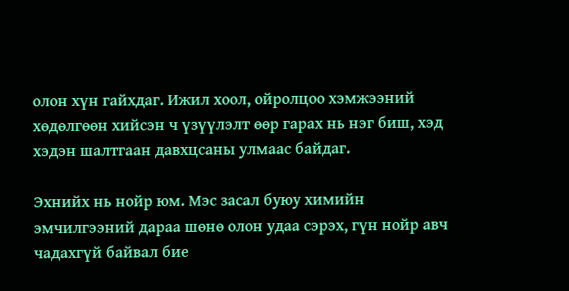олон хүн гайхдаг. Ижил хоол, ойролцоо хэмжээний хөдөлгөөн хийсэн ч үзүүлэлт өөр гарах нь нэг биш, хэд хэдэн шалтгаан давхцсаны улмаас байдаг.

Эхнийх нь нойр юм. Мэс засал буюу химийн эмчилгээний дараа шөнө олон удаа сэрэх, гүн нойр авч чадахгүй байвал бие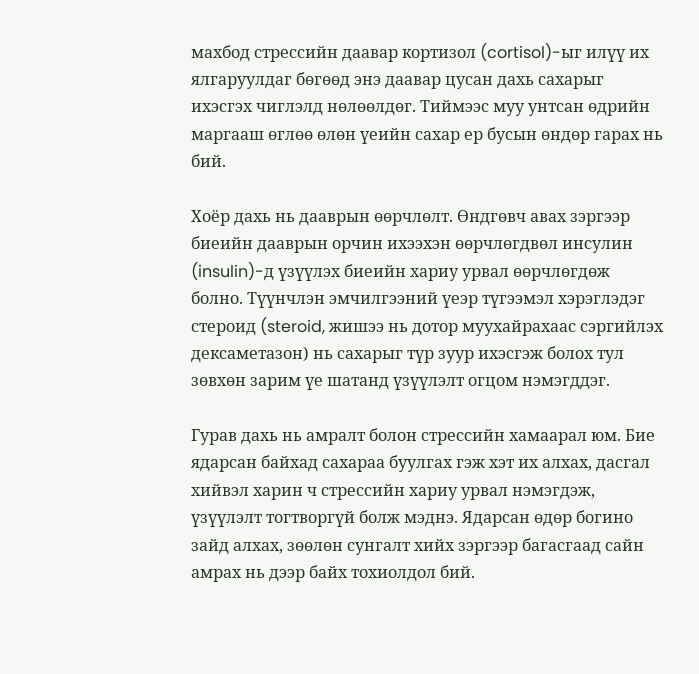махбод стрессийн даавар кортизол (cortisol)-ыг илүү их ялгаруулдаг бөгөөд энэ даавар цусан дахь сахарыг ихэсгэх чиглэлд нөлөөлдөг. Тиймээс муу унтсан өдрийн маргааш өглөө өлөн үеийн сахар ер бусын өндөр гарах нь бий.

Хоёр дахь нь дааврын өөрчлөлт. Өндгөвч авах зэргээр биеийн дааврын орчин ихээхэн өөрчлөгдвөл инсулин (insulin)-д үзүүлэх биеийн хариу урвал өөрчлөгдөж болно. Түүнчлэн эмчилгээний үеэр түгээмэл хэрэглэдэг стероид (steroid, жишээ нь дотор муухайрахаас сэргийлэх дексаметазон) нь сахарыг түр зуур ихэсгэж болох тул зөвхөн зарим үе шатанд үзүүлэлт огцом нэмэгддэг.

Гурав дахь нь амралт болон стрессийн хамаарал юм. Бие ядарсан байхад сахараа буулгах гэж хэт их алхах, дасгал хийвэл харин ч стрессийн хариу урвал нэмэгдэж, үзүүлэлт тогтворгүй болж мэднэ. Ядарсан өдөр богино зайд алхах, зөөлөн сунгалт хийх зэргээр багасгаад сайн амрах нь дээр байх тохиолдол бий.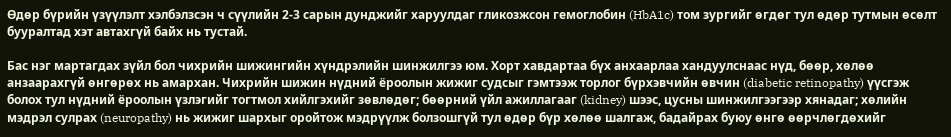Өдөр бүрийн үзүүлэлт хэлбэлзсэн ч сүүлийн 2-3 сарын дунджийг харуулдаг гликозжсон гемоглобин (HbA1c) том зургийг өгдөг тул өдөр тутмын өсөлт бууралтад хэт автахгүй байх нь тустай.

Бас нэг мартагдах зүйл бол чихрийн шижингийн хүндрэлийн шинжилгээ юм. Хорт хавдартаа бүх анхаарлаа хандуулснаас нүд, бөөр, хөлөө анзаарахгүй өнгөрөх нь амархан. Чихрийн шижин нүдний ёроолын жижиг судсыг гэмтээж торлог бүрхэвчийн өвчин (diabetic retinopathy) үүсгэж болох тул нүдний ёроолын үзлэгийг тогтмол хийлгэхийг зөвлөдөг; бөөрний үйл ажиллагааг (kidney) шээс, цусны шинжилгээгээр хянадаг; хөлийн мэдрэл сулрах (neuropathy) нь жижиг шархыг оройтож мэдрүүлж болзошгүй тул өдөр бүр хөлөө шалгаж, бадайрах буюу өнгө өөрчлөгдөхийг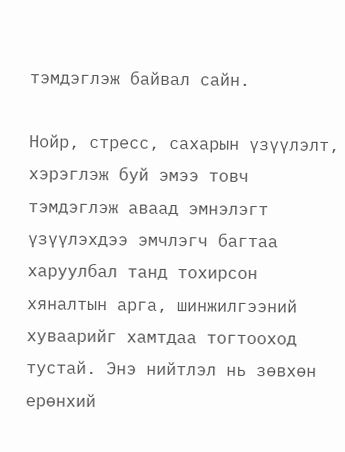тэмдэглэж байвал сайн.

Нойр, стресс, сахарын үзүүлэлт, хэрэглэж буй эмээ товч тэмдэглэж аваад эмнэлэгт үзүүлэхдээ эмчлэгч багтаа харуулбал танд тохирсон хяналтын арга, шинжилгээний хуваарийг хамтдаа тогтооход тустай. Энэ нийтлэл нь зөвхөн ерөнхий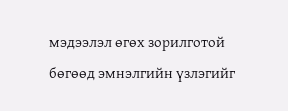мэдээлэл өгөх зорилготой бөгөөд эмнэлгийн үзлэгийг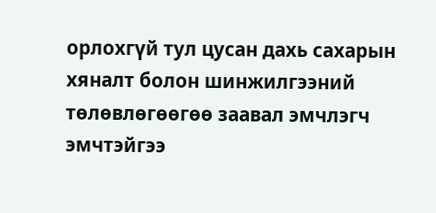орлохгүй тул цусан дахь сахарын хяналт болон шинжилгээний төлөвлөгөөгөө заавал эмчлэгч эмчтэйгээ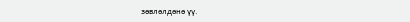зөвлөлдөнө үү.